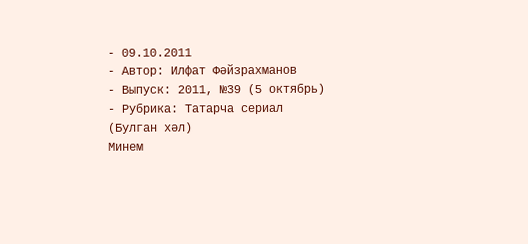- 09.10.2011
- Автор: Илфат Фәйзрахманов
- Выпуск: 2011, №39 (5 октябрь)
- Рубрика: Татарча сериал
(Булган хәл)
Минем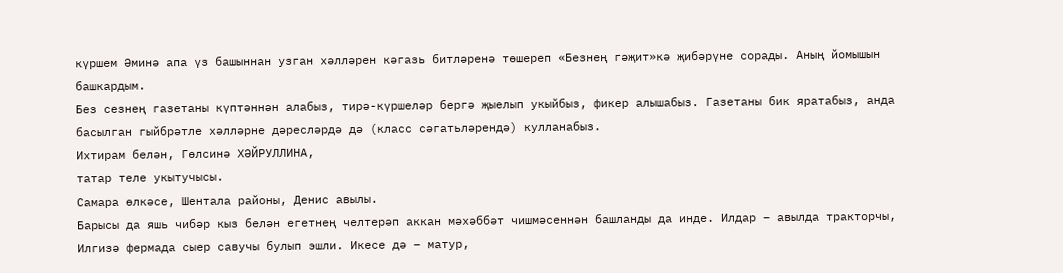күршем Әминә апа үз башыннан узган хәлләрен кәгазь битләренә төшереп «Безнең гәҗит»кә җибәрүне сорады. Аның йомышын башкардым.
Без сезнең газетаны күптәннән алабыз, тирә-күршеләр бергә җыелып укыйбыз, фикер алышабыз. Газетаны бик яратабыз, анда басылган гыйбрәтле хәлләрне дәресләрдә дә (класс сәгатьләрендә) кулланабыз.
Ихтирам белән, Гөлсинә ХӘЙРУЛЛИНА,
татар теле укытучысы.
Самара өлкәсе, Шентала районы, Денис авылы.
Барысы да яшь чибәр кыз белән егетнең челтерәп аккан мәхәббәт чишмәсеннән башланды да инде. Илдар – авылда тракторчы, Илгизә фермада сыер савучы булып эшли. Икесе дә – матур,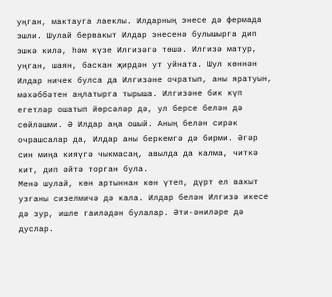уңган, мактауга лаеклы. Илдарның энесе дә фермада эшли. Шулай бервакыт Илдар энесенә булышырга дип эшкә килә, һәм күзе Илгизәгә төшә. Илгизә матур, уңган, шаян, баскан җирдән ут уйната. Шул көннән Илдар ничек булса да Илгизәне очратып, аны яратуын, мәхәббәтен аңлатырга тырыша. Илгизәне бик күп егетләр ошатып йөрсәләр дә, ул берсе белән дә сөйләшми. Ә Илдар аңа ошый. Аның белән сирәк очрашсалар да, Илдар аны беркемгә дә бирми. Әгәр син миңа кияүгә чыкмасаң, авылда да калма, читкә кит, дип әйтә торган була.
Менә шулай, көн артыннан көн үтеп, дүрт ел вакыт узганы сизелмичә дә кала. Илдар белән Илгизә икесе дә зур, ишле гаиләдән булалар. Әти-әниләре дә дуслар.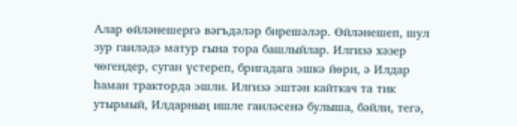Алар өйләнешергә вәгъдәләр бирешәләр. Өйләнешеп, шул зур гаиләдә матур гына тора башлыйлар. Илгизә хәзер чөгендер, суган үстереп, бригадага эшкә йөри, ә Илдар һаман тракторда эшли. Илгизә эштән кайткач та тик утырмый, Илдарның ишле гаиләсенә булыша, бәйли, тегә,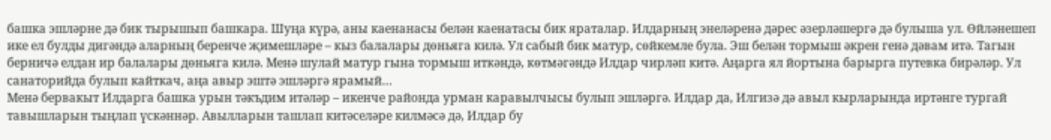башка эшләрне дә бик тырышып башкара. Шуңа күрә, аны каенанасы белән каенатасы бик яраталар. Илдарның энеләренә дәрес әзерләшергә дә булыша ул. Өйләнешеп ике ел булды дигәндә аларның беренче җимешләре – кыз балалары дөньяга килә. Ул сабый бик матур, сөйкемле була. Эш белән тормыш әкрен генә дәвам итә. Тагын берничә елдан ир балалары дөньяга килә. Менә шулай матур гына тормыш иткәндә, көтмәгәндә Илдар чирләп китә. Аңарга ял йортына барырга путевка бирәләр. Ул санаторийда булып кайткач, аңа авыр эштә эшләргә ярамый…
Менә бервакыт Илдарга башка урын тәкъдим итәләр – икенче районда урман каравылчысы булып эшләргә. Илдар да, Илгизә дә авыл кырларында иртәнге тургай тавышларын тыңлап үскәннәр. Авылларын ташлап китәселәре килмәсә дә, Илдар бу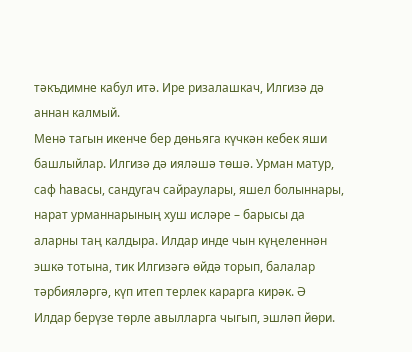тәкъдимне кабул итә. Ире ризалашкач, Илгизә дә аннан калмый.
Менә тагын икенче бер дөньяга күчкән кебек яши башлыйлар. Илгизә дә ияләшә төшә. Урман матур, саф һавасы, сандугач сайраулары, яшел болыннары, нарат урманнарының хуш исләре – барысы да аларны таң калдыра. Илдар инде чын күңеленнән эшкә тотына, тик Илгизәгә өйдә торып, балалар тәрбияләргә, күп итеп терлек карарга кирәк. Ә Илдар берүзе төрле авылларга чыгып, эшләп йөри.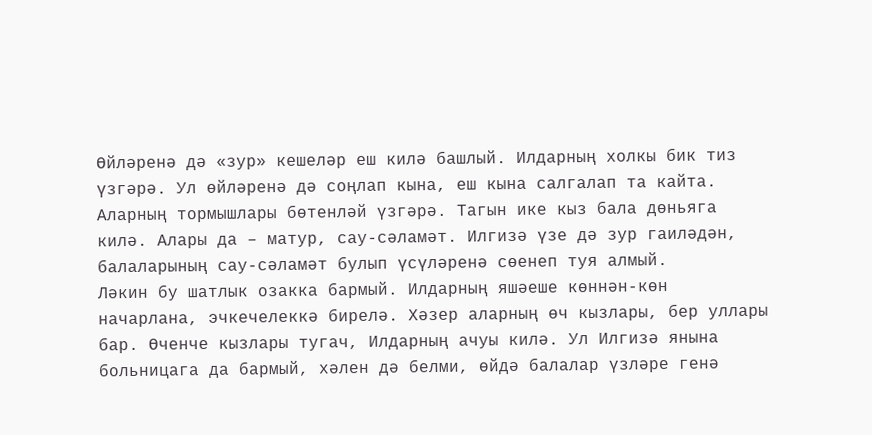Өйләренә дә «зур» кешеләр еш килә башлый. Илдарның холкы бик тиз үзгәрә. Ул өйләренә дә соңлап кына, еш кына салгалап та кайта. Аларның тормышлары бөтенләй үзгәрә. Тагын ике кыз бала дөньяга килә. Алары да – матур, сау-сәламәт. Илгизә үзе дә зур гаиләдән, балаларының сау-сәламәт булып үсүләренә сөенеп туя алмый.
Ләкин бу шатлык озакка бармый. Илдарның яшәеше көннән-көн начарлана, эчкечелеккә бирелә. Хәзер аларның өч кызлары, бер уллары бар. Өченче кызлары тугач, Илдарның ачуы килә. Ул Илгизә янына больницага да бармый, хәлен дә белми, өйдә балалар үзләре генә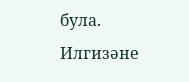була. Илгизәне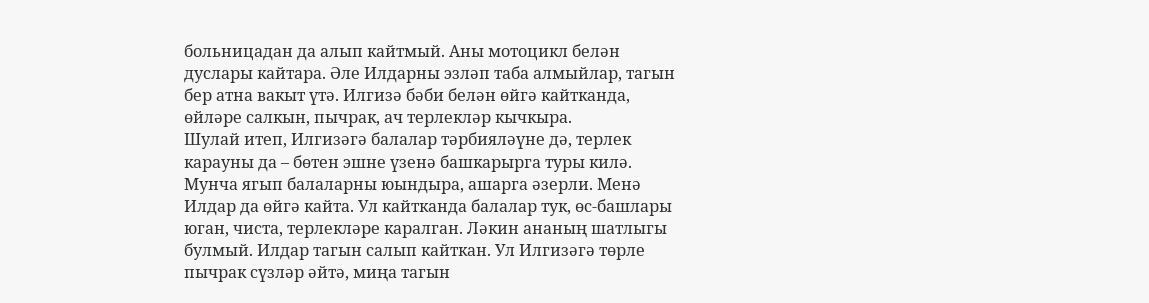больницадан да алып кайтмый. Аны мотоцикл белән дуслары кайтара. Әле Илдарны эзләп таба алмыйлар, тагын бер атна вакыт үтә. Илгизә бәби белән өйгә кайтканда, өйләре салкын, пычрак, ач терлекләр кычкыра.
Шулай итеп, Илгизәгә балалар тәрбияләүне дә, терлек карауны да – бөтен эшне үзенә башкарырга туры килә. Мунча ягып балаларны юындыра, ашарга әзерли. Менә Илдар да өйгә кайта. Ул кайтканда балалар тук, өс-башлары юган, чиста, терлекләре каралган. Ләкин ананың шатлыгы булмый. Илдар тагын салып кайткан. Ул Илгизәгә төрле пычрак сүзләр әйтә, миңа тагын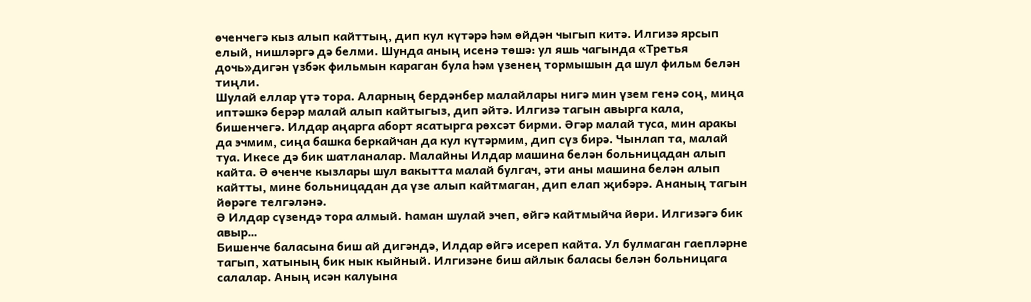өченчегә кыз алып кайттың, дип кул күтәрә һәм өйдән чыгып китә. Илгизә ярсып елый, нишләргә дә белми. Шунда аның исенә төшә: ул яшь чагында «Третья дочь»дигән үзбәк фильмын караган була һәм үзенең тормышын да шул фильм белән тиңли.
Шулай еллар үтә тора. Аларның бердәнбер малайлары нигә мин үзем генә соң, миңа иптәшкә берәр малай алып кайтыгыз, дип әйтә. Илгизә тагын авырга кала, бишенчегә. Илдар аңарга аборт ясатырга рөхсәт бирми. Әгәр малай туса, мин аракы да эчмим, сиңа башка беркайчан да кул күтәрмим, дип сүз бирә. Чынлап та, малай туа. Икесе дә бик шатланалар. Малайны Илдар машина белән больницадан алып кайта. Ә өченче кызлары шул вакытта малай булгач, әти аны машина белән алып кайтты, мине больницадан да үзе алып кайтмаган, дип елап җибәрә. Ананың тагын йөрәге телгәләнә.
Ә Илдар сүзендә тора алмый. Һаман шулай эчеп, өйгә кайтмыйча йөри. Илгизәгә бик авыр…
Бишенче баласына биш ай дигәндә, Илдар өйгә исереп кайта. Ул булмаган гаепләрне тагып, хатының бик нык кыйный. Илгизәне биш айлык баласы белән больницага салалар. Аның исән калуына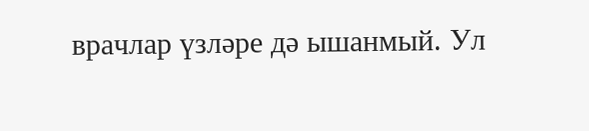врачлар үзләре дә ышанмый. Ул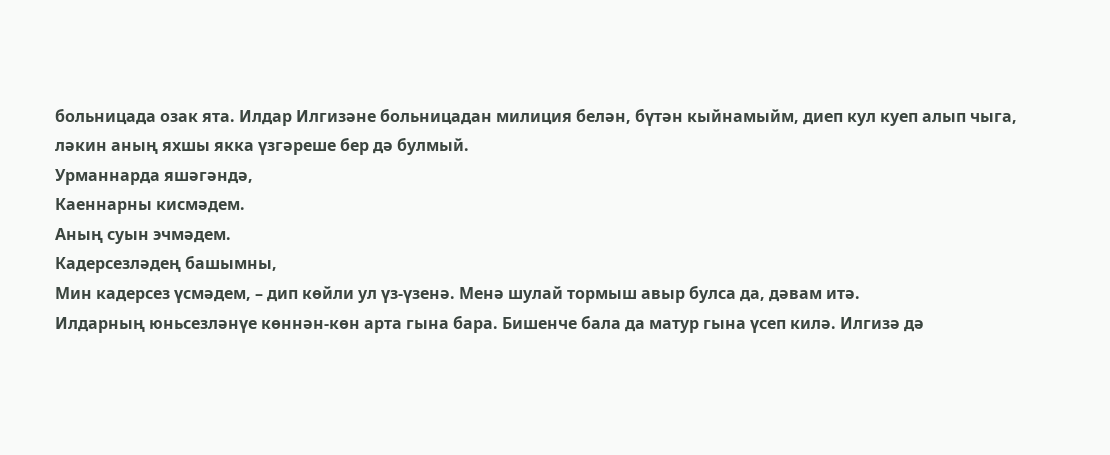больницада озак ята. Илдар Илгизәне больницадан милиция белән, бүтән кыйнамыйм, диеп кул куеп алып чыга, ләкин аның яхшы якка үзгәреше бер дә булмый.
Урманнарда яшәгәндә,
Каеннарны кисмәдем.
Аның суын эчмәдем.
Кадерсезләдең башымны,
Мин кадерсез үсмәдем, – дип көйли ул үз-үзенә. Менә шулай тормыш авыр булса да, дәвам итә.
Илдарның юньсезләнүе көннән-көн арта гына бара. Бишенче бала да матур гына үсеп килә. Илгизә дә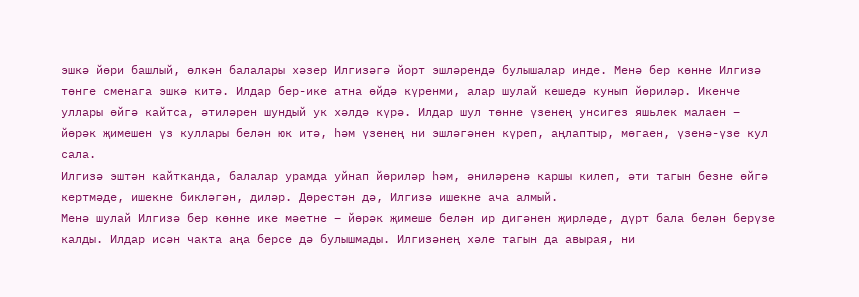эшкә йөри башлый, өлкән балалары хәзер Илгизәгә йорт эшләрендә булышалар инде. Менә бер көнне Илгизә төнге сменага эшкә китә. Илдар бер-ике атна өйдә күренми, алар шулай кешедә кунып йөриләр. Икенче уллары өйгә кайтса, әтиләрен шундый ук хәлдә күрә. Илдар шул төнне үзенең унсигез яшьлек малаен – йөрәк җимешен үз куллары белән юк итә, һәм үзенең ни эшләгәнен күреп, аңлаптыр, мөгаен, үзенә-үзе кул сала.
Илгизә эштән кайтканда, балалар урамда уйнап йөриләр һәм, әниләренә каршы килеп, әти тагын безне өйгә кертмәде, ишекне бикләгән, диләр. Дөрестән дә, Илгизә ишекне ача алмый.
Менә шулай Илгизә бер көнне ике мәетне – йөрәк җимеше белән ир дигәнен җирләде, дүрт бала белән берүзе калды. Илдар исән чакта аңа берсе дә булышмады. Илгизәнең хәле тагын да авырая, ни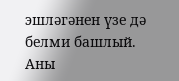эшләгәнен үзе дә белми башлый. Аны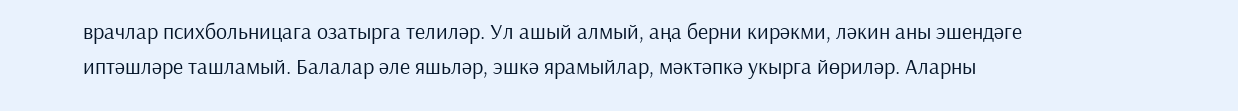врачлар психбольницага озатырга телиләр. Ул ашый алмый, аңа берни кирәкми, ләкин аны эшендәге иптәшләре ташламый. Балалар әле яшьләр, эшкә ярамыйлар, мәктәпкә укырга йөриләр. Аларны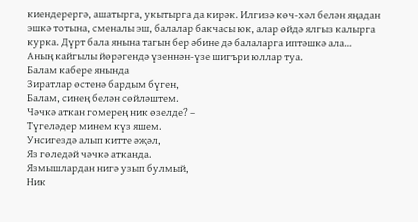киендерергә, ашатырга, укытырга да кирәк. Илгизә көч-хәл белән яңадан эшкә тотына, сменалы эш, балалар бакчасы юк, алар өйдә ялгыз калырга курка. Дүрт бала янына тагын бер әбине дә балаларга иптәшкә ала…
Аның кайгылы йөрәгендә үзеннән-үзе шигъри юллар туа.
Балам кабере янында
Зиратлар өстенә бардым бүген,
Балам, синең белән сөйләштем.
Чәчкә аткан гомерең ник өзелде? –
Түгеләдер минем күз яшем.
Унсигездә алып китте әҗәл,
Яз гөледәй чәчкә атканда.
Язмышлардан нигә узып булмый,
Ник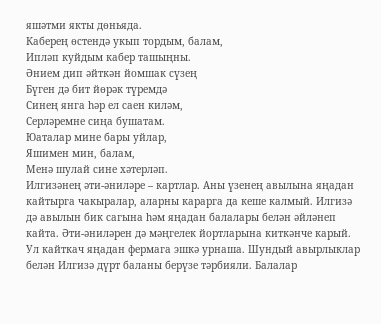яшәтми якты дөньяда.
Каберең өстендә укып тордым, балам,
Ипләп куйдым кабер ташыңны.
Әнием дип әйткән йомшак сүзең
Бүген дә бит йөрәк түремдә
Синең янга һәр ел саен киләм,
Серләремне сиңа бушатам.
Юаталар мине бары уйлар,
Яшимен мин, балам,
Менә шулай сине хәтерләп.
Илгизәнең әти-әниләре – картлар. Аны үзенең авылына яңадан кайтырга чакыралар, аларны карарга да кеше калмый. Илгизә дә авылын бик сагына һәм яңадан балалары белән әйләнеп кайта. Әти-әниләрен дә мәңгелек йортларына киткәнче карый. Ул кайткач яңадан фермага эшкә урнаша. Шундый авырлыклар белән Илгизә дүрт баланы берүзе тәрбияли. Балалар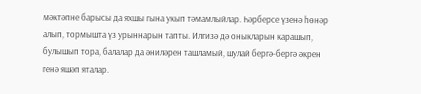мәктәпне барысы да яхшы гына укып тәмамлыйлар. Һәрберсе үзенә һөнәр алып, тормышта үз урыннарын тапты. Илгизә дә оныкларын карашып, булышып тора, балалар да әниләрен ташламый, шулай бергә-бергә әкрен генә яшәп яталар.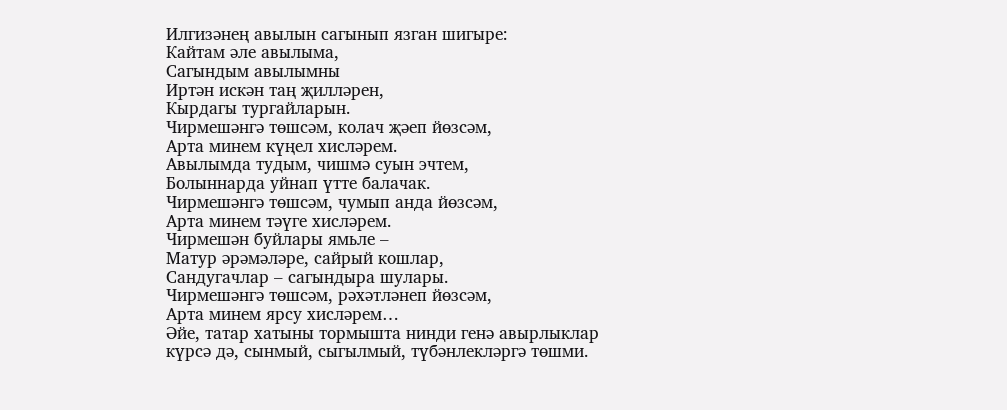Илгизәнең авылын сагынып язган шигыре:
Кайтам әле авылыма,
Сагындым авылымны
Иртән искән таң җилләрен,
Кырдагы тургайларын.
Чирмешәнгә төшсәм, колач җәеп йөзсәм,
Арта минем күңел хисләрем.
Авылымда тудым, чишмә суын эчтем,
Болыннарда уйнап үтте балачак.
Чирмешәнгә төшсәм, чумып анда йөзсәм,
Арта минем тәүге хисләрем.
Чирмешән буйлары ямьле –
Матур әрәмәләре, сайрый кошлар,
Сандугачлар – сагындыра шулары.
Чирмешәнгә төшсәм, рәхәтләнеп йөзсәм,
Арта минем ярсу хисләрем…
Әйе, татар хатыны тормышта нинди генә авырлыклар күрсә дә, сынмый, сыгылмый, түбәнлекләргә төшми.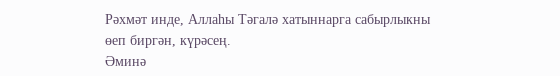Рәхмәт инде, Аллаһы Тәгалә хатыннарга сабырлыкны өеп биргән, күрәсең.
Әминә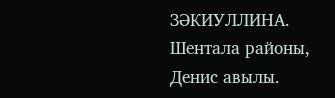ЗӘКИУЛЛИНА.
Шентала районы, Денис авылы.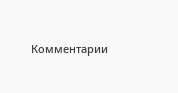Комментарии